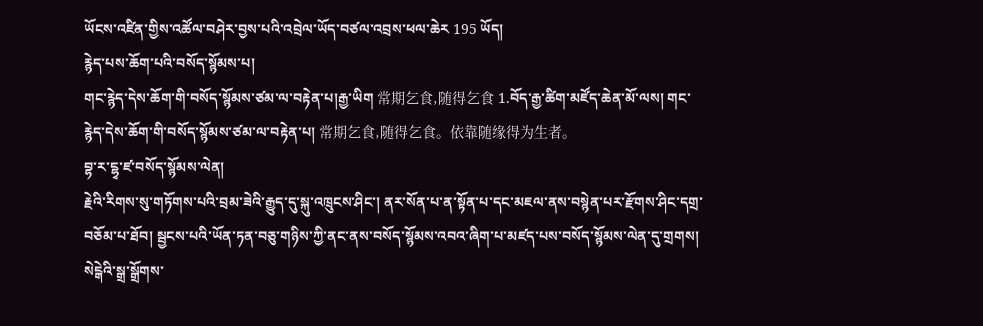ཡོངས་འཛིན་གྱིས་འཚོལ་བཤེར་བྱས་པའི་འབྲེལ་ཡོད་བཙལ་འབྲས་ཕལ་ཆེར 195 ཡོད།
རྙེད་པས་ཆོག་པའི་བསོད་སྙོམས་པ།
གང་རྙེད་དེས་ཆོག་གི་བསོད་སྙོམས་ཙམ་ལ་བརྟེན་པ།རྒྱ་ཡིག 常期乞食,随得乞食 1.བོད་རྒྱ་ཚིག་མཛོད་ཆེན་མོ་ལས། གང་རྙེད་དེས་ཆོག་གི་བསོད་སྙོམས་ཙམ་ལ་བརྟེན་པ། 常期乞食,随得乞食。依靠随缘得为生者。
བྷ་ར་ངྷྭ་ཛ་བསོད་སྙོམས་ལེན།
རྗེའི་རིགས་སུ་གཏོགས་པའི་བྲམ་ཟེའི་རྒྱུད་དུ་སྐུ་འཁྲུངས་ཤིང་། ནར་སོན་པ་ན་སྟོན་པ་དང་མཇལ་ནས་བསྙེན་པར་རྫོགས་ཤིང་དགྲ་བཅོམ་པ་ཐོབ། སྦྱངས་པའི་ཡོན་ཏན་བཅུ་གཉིས་ཀྱི་ནང་ནས་བསོད་སྙོམས་འབའ་ཞིག་པ་མཛད་པས་བསོད་སྙོམས་ལེན་དུ་གྲགས། སེངྒེའི་སྒྲ་སྒྲོགས་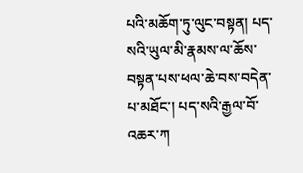པའི་མཆོག་ཏུ་ལུང་བསྟན། པད་སའི་ཡུལ་མི་རྣམས་ལ་ཆོས་བསྟན་པས་ཕལ་ཆེ་བས་བདེན་པ་མཐོང་། པད་སའི་རྒྱལ་བོ་འཆར་ཀ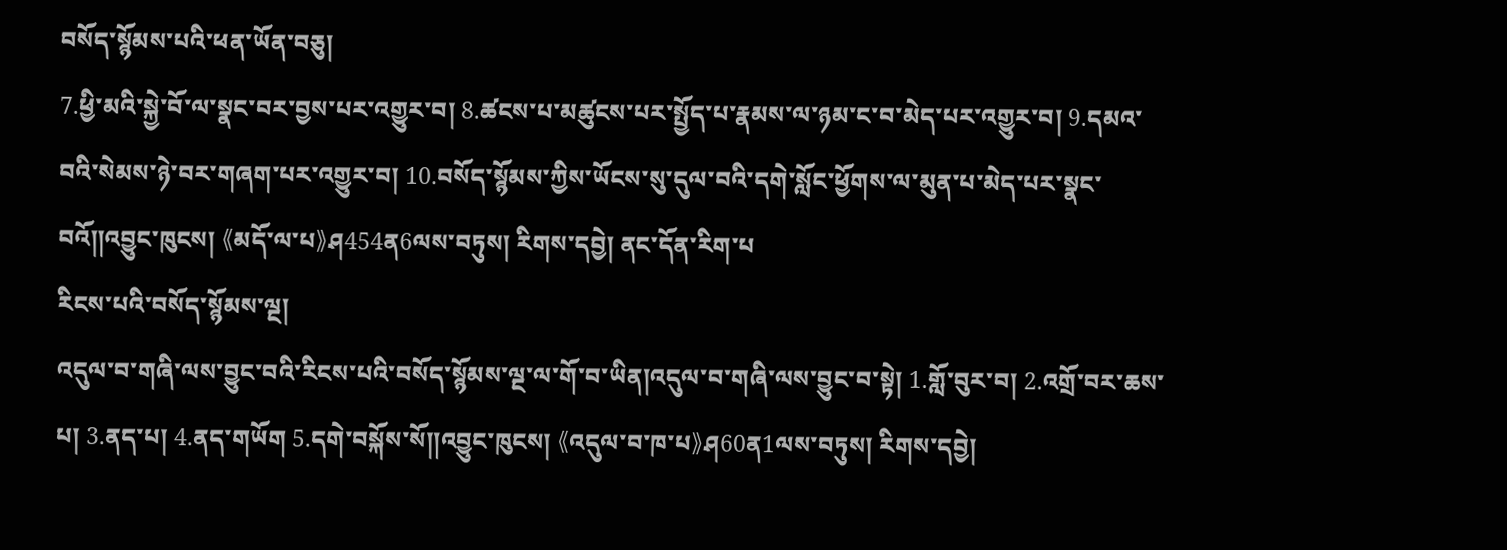བསོད་སྙོམས་པའི་ཕན་ཡོན་བཅུ།
7.ཕྱི་མའི་སྐྱེ་བོ་ལ་སྣང་བར་བྱས་པར་འགྱུར་བ། 8.ཚངས་པ་མཚུངས་པར་སྤྱོད་པ་རྣམས་ལ་ཉམ་ང་བ་མེད་པར་འགྱུར་བ། 9.དམའ་བའི་སེམས་ཉེ་བར་གཞག་པར་འགྱུར་བ། 10.བསོད་སྙོམས་ཀྱིས་ཡོངས་སུ་དུལ་བའི་དགེ་སློང་ཕྱོགས་ལ་མུན་པ་མེད་པར་སྣང་བའོ༎འབྱུང་ཁུངས། 《མདོ་ལ་པ》ཤ454ན6ལས་བཏུས། རིགས་དབྱེ། ནང་དོན་རིག་པ
རིངས་པའི་བསོད་སྙོམས་ལྔ།
འདུལ་བ་གཞི་ལས་བྱུང་བའི་རིངས་པའི་བསོད་སྙོམས་ལྔ་ལ་གོ་བ་ཡིན།འདུལ་བ་གཞི་ལས་བྱུང་བ་སྟེ། 1.གློ་བུར་བ། 2.འགྲོ་བར་ཆས་པ། 3.ནད་པ། 4.ནད་གཡོག 5.དགེ་བསྐོས་སོ༎འབྱུང་ཁུངས། 《འདུལ་བ་ཁ་པ》ཤ60ན1ལས་བཏུས། རིགས་དབྱེ།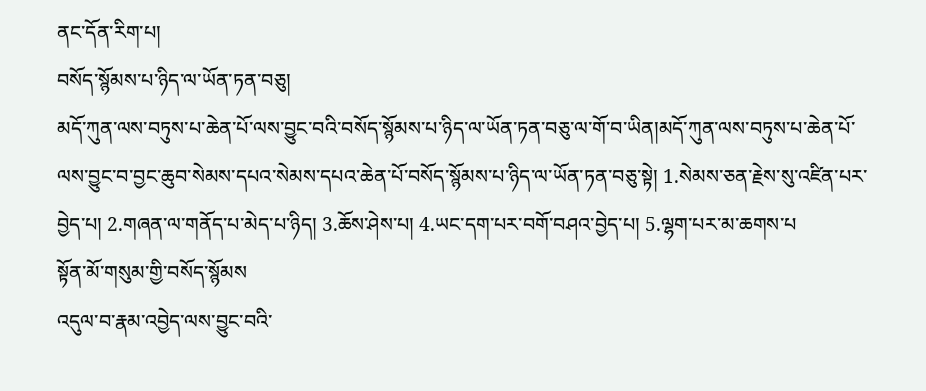ནང་དོན་རིག་པ།
བསོད་སྙོམས་པ་ཉིད་ལ་ཡོན་ཏན་བཅུ།
མདོ་ཀུན་ལས་བཏུས་པ་ཆེན་པོ་ལས་བྱུང་བའི་བསོད་སྙོམས་པ་ཉིད་ལ་ཡོན་ཏན་བཅུ་ལ་གོ་བ་ཡིན།མདོ་ཀུན་ལས་བཏུས་པ་ཆེན་པོ་ལས་བྱུང་བ་བྱང་ཆུབ་སེམས་དཔའ་སེམས་དཔའ་ཆེན་པོ་བསོད་སྙོམས་པ་ཉིད་ལ་ཡོན་ཏན་བཅུ་སྟེ། 1.སེམས་ཅན་རྗེས་སུ་འཛིན་པར་བྱེད་པ། 2.གཞན་ལ་གནོད་པ་མེད་པ་ཉིད། 3.ཆོས་ཤེས་པ། 4.ཡང་དག་པར་བགོ་བཤའ་བྱེད་པ། 5.ལྷག་པར་མ་ཆགས་པ
སྟོན་མོ་གསུམ་གྱི་བསོད་སྙོམས
འདུལ་བ་རྣམ་འབྱེད་ལས་བྱུང་བའི་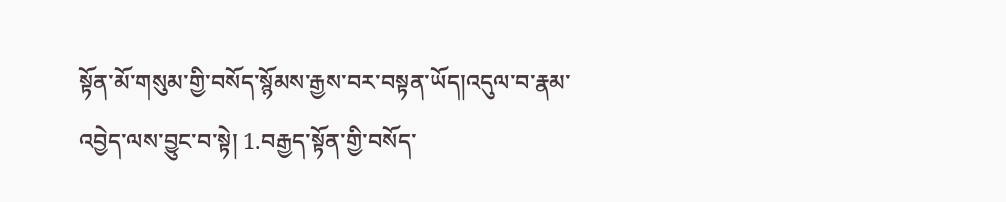སྟོན་མོ་གསུམ་གྱི་བསོད་སྙོམས་རྒྱས་བར་བསྟན་ཡོད།འདུལ་བ་རྣམ་འབྱེད་ལས་བྱུང་བ་སྟེ། 1.བརྒྱད་སྟོན་གྱི་བསོད་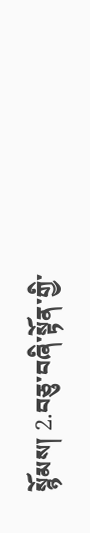སྙོམས། 2.བཅུ་བཞི་སྟོན་གྱི་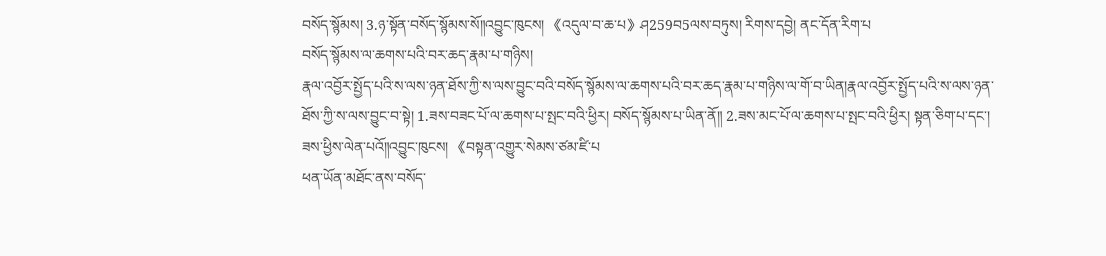བསོད་སྙོམས། 3.ཉ་སྟོན་བསོད་སྙོམས་སོ༎འབྱུང་ཁུངས། 《འདུལ་བ་ཆ་པ》ཤ259བ5ལས་བཏུས། རིགས་དབྱེ། ནང་དོན་རིག་པ
བསོད་སྙོམས་ལ་ཆགས་པའི་བར་ཆད་རྣམ་པ་གཉིས།
རྣལ་འབྱོར་སྤྱོད་པའི་ས་ལས་ཉན་ཐོས་ཀྱི་ས་ལས་བྱུང་བའི་བསོད་སྙོམས་ལ་ཆགས་པའི་བར་ཆད་རྣམ་པ་གཉིས་ལ་གོ་བ་ཡིན།རྣལ་འབྱོར་སྤྱོད་པའི་ས་ལས་ཉན་ཐོས་ཀྱི་ས་ལས་བྱུང་བ་སྟེ། 1.ཟས་བཟང་པོ་ལ་ཆགས་པ་སྤང་བའི་ཕྱིར། བསོད་སྙོམས་པ་ཡིན་ནོ༎ 2.ཟས་མང་པོ་ལ་ཆགས་པ་སྤང་བའི་ཕྱིར། སྟན་ཅིག་པ་དང་། ཟས་ཕྱིས་ལེན་པའོ༎འབྱུང་ཁུངས། 《བསྟན་འགྱུར་སེམས་ཙམ་ཛི་པ
ཕན་ཡོན་མཐོང་ནས་བསོད་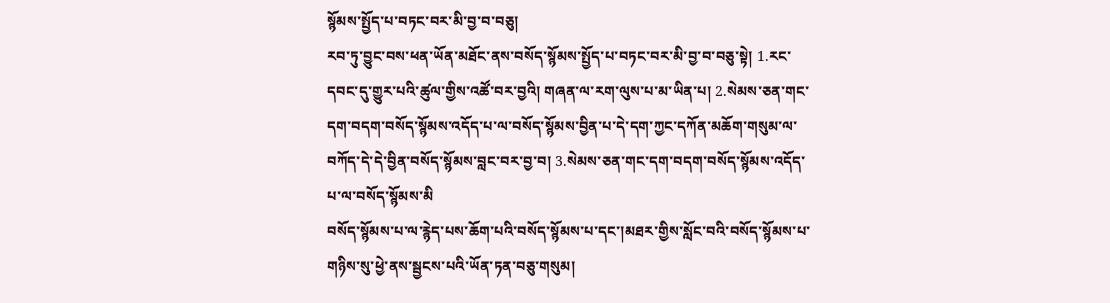སྙོམས་སྤྱོད་པ་བཏང་བར་མི་བྱ་བ་བཅུ།
རབ་ཏུ་བྱུང་བས་ཕན་ཡོན་མཐོང་ནས་བསོད་སྙོམས་སྤྱོད་པ་བཏང་བར་མི་བྱ་བ་བཅུ་སྟེ། 1.རང་དབང་དུ་གྱུར་པའི་ཚུལ་གྱིས་འཚོ་བར་བྱའི། གཞན་ལ་རག་ལུས་པ་མ་ཡིན་པ། 2.སེམས་ཅན་གང་དག་བདག་བསོད་སྙོམས་འདོད་པ་ལ་བསོད་སྙོམས་བྱིན་པ་དེ་དག་ཀྱང་དཀོན་མཆོག་གསུམ་ལ་བཀོད་དེ་དེ་བྱིན་བསོད་སྙོམས་བླང་བར་བྱ་བ། 3.སེམས་ཅན་གང་དག་བདག་བསོད་སྙོམས་འདོད་པ་ལ་བསོད་སྙོམས་མི
བསོད་སྙོམས་པ་ལ་རྙེད་པས་ཆོག་པའི་བསོད་སྙོམས་པ་དང་།མཐར་གྱིས་སློང་བའི་བསོད་སྙོམས་པ་གཉིས་སུ་ཕྱེ་ནས་སྦྱངས་པའི་ཡོན་ཏན་བཅུ་གསུམ།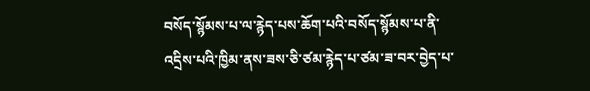བསོད་སྙོམས་པ་ལ་རྙེད་པས་ཆོག་པའི་བསོད་སྙོམས་པ་ནི་འདྲིས་པའི་ཁྱིམ་ནས་ཟས་ཅི་ཙམ་རྙེད་པ་ཙམ་ཟ་བར་བྱེད་པ་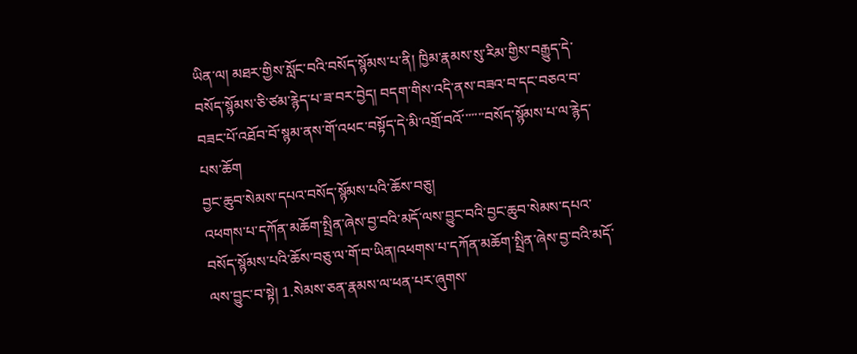ཡིན་ལ། མཐར་གྱིས་སློང་བའི་བསོད་སྙོམས་པ་ནི། ཁྱིམ་རྣམས་སུ་རིམ་གྱིས་བརྒྱུད་དེ་བསོད་སྙོམས་ཅི་ཙམ་རྙེད་པ་ཟ་བར་བྱེད། བདག་གིས་འདི་ནས་བཟའ་བ་དང་བཅའ་བ་བཟང་པོ་འཐོབ་བོ་སྙམ་ནས་གོ་འཕང་བསྟོད་དེ་མི་འགྲོ་བའོ་་་་་་་བསོད་སྙོམས་པ་ལ་རྙེད་པས་ཆོག
བྱང་ཆུབ་སེམས་དཔའ་བསོད་སྙོམས་པའི་ཆོས་བཅུ།
འཕགས་པ་དཀོན་མཆོག་སྤྲིན་ཞེས་བྱ་བའི་མདོ་ལས་བྱུང་བའི་བྱང་ཆུབ་སེམས་དཔའ་བསོད་སྙོམས་པའི་ཆོས་བཅུ་ལ་གོ་བ་ཡིན།འཕགས་པ་དཀོན་མཆོག་སྤྲིན་ཞེས་བྱ་བའི་མདོ་ལས་བྱུང་བ་སྟེ། 1.སེམས་ཅན་རྣམས་ལ་ཕན་པར་ཞུགས་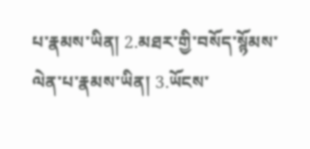པ་རྣམས་ཡིན། 2.མཐར་གྱི་བསོད་སྙོམས་ལེན་པ་རྣམས་ཡིན། 3.ཡོངས་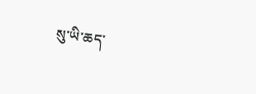སུ་ཡི་ཆད་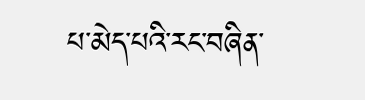པ་མེད་པའི་རང་བཞིན་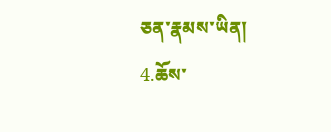ཅན་རྣམས་ཡིན། 4.ཆོས་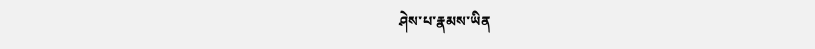ཤེས་པ་རྣམས་ཡིན